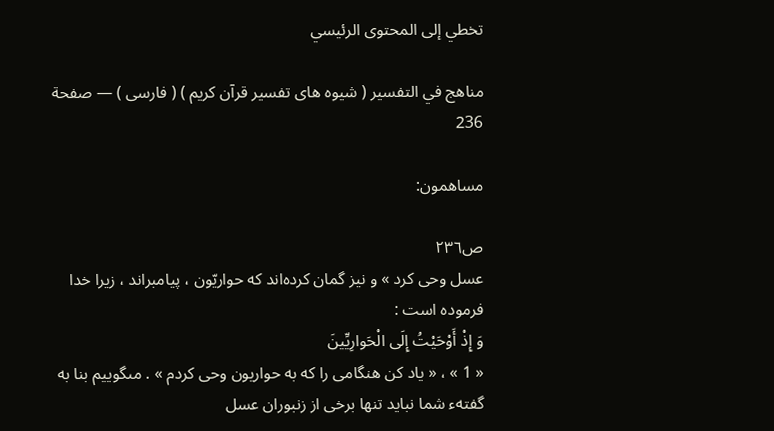تخطي إلى المحتوى الرئيسي

مناهج في التفسير ( شيوه هاى تفسير قرآن كريم ) ( فارسى ) — صفحة 236

مساهمون:

ص٢٣٦
عسل وحى كرد » و نيز گمان كرده‌اند كه حواريّون ، پيامبراند ، زيرا خدا فرموده است :
وَ إِذْ أَوْحَيْتُ إِلَى الْحَوارِيِّينَ
« 1 » ، « ياد كن هنگامى را كه به حواريون وحى كردم » . مىگوييم بنا به گفتهء شما نبايد تنها برخى از زنبوران عسل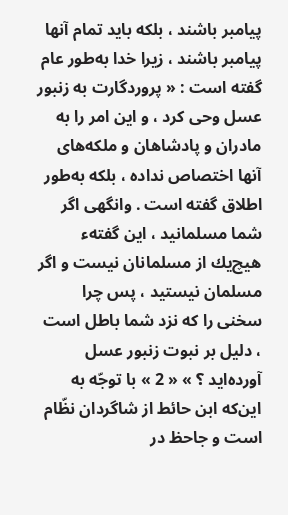پيامبر باشند ، بلكه بايد تمام آنها پيامبر باشند ، زيرا خدا به‌طور عام گفته است : « پروردگارت به زنبور عسل وحى كرد ، و اين امر را به مادران و پادشاهان و ملكه‌هاى آنها اختصاص نداده ، بلكه به‌طور اطلاق گفته است . وانگهى اگر شما مسلمانيد ، اين گفتهء هيچ‌يك از مسلمانان نيست و اگر مسلمان نيستيد ، پس چرا سخنى را كه نزد شما باطل است ، دليل بر نبوت زنبور عسل آورده‌ايد ؟ » « 2 » با توجّه به اين‌كه ابن حائط از شاگردان نظّام است و جاحظ در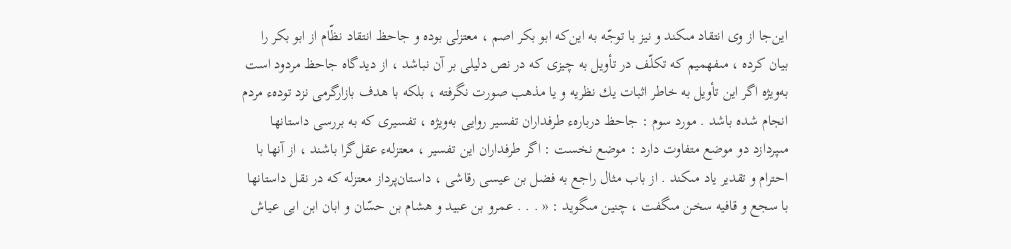اين‌جا از وى انتقاد مىكند و نيز با توجّه به اين‌كه ابو بكر اصم ، معتزلى بوده و جاحظ انتقاد نظّام از ابو بكر را بيان كرده ، مىفهميم كه تكلّف در تأويل به چيزى كه در نص دليلى بر آن نباشد ، از ديدگاه جاحظ مردود است به‌ويژه اگر اين تأويل به خاطر اثبات يك نظريه و يا مذهب صورت نگرفته ، بلكه با هدف بازارگرمى نزد تودهء مردم انجام شده باشد . مورد سوم : جاحظ دربارهء طرفداران تفسير روايى به‌ويژه ، تفسيرى كه به بررسى داستانها مىپردازد دو موضع متفاوت دارد : موضع نخست : اگر طرفداران اين تفسير ، معتزلهء عقل‌گرا باشند ، از آنها با احترام و تقدير ياد مىكند . از باب مثال راجع به فضل بن عيسى رقاشى ، داستان‌پرداز معتزله كه در نقل داستانها با سجع و قافيه سخن مىگفت ، چنين مىگويد : « . . . عمرو بن عبيد و هشام بن حسّان و ابان ابن ابى عياش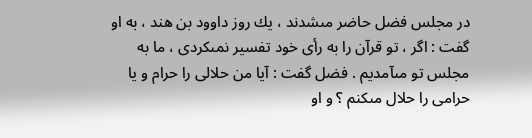در مجلس فضل حاضر مىشدند ، يك روز داوود بن هند ، به او گفت : اگر ، تو قرآن را به رأى خود تفسير نمىكردى ، ما به مجلس تو مىآمديم . فضل گفت : آيا من حلالى را حرام و يا حرامى را حلال مىكنم ؟ و او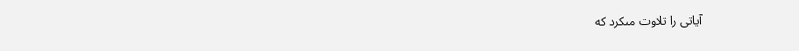آياتى را تلاوت مىكرد كه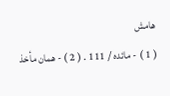هامش
( 1 ) - مائده / 111 . ( 2 ) - همان مأخذ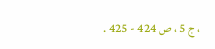، ج 5 ، ص 424 - 425 .